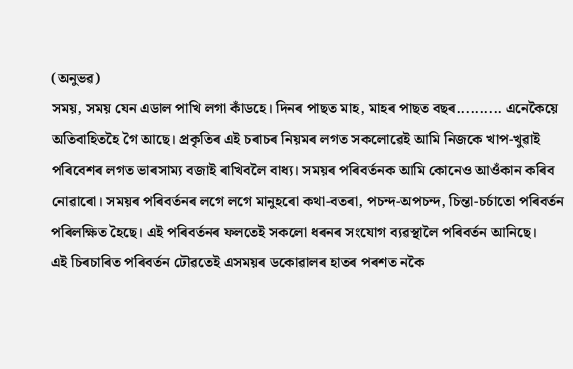(অনুভৱ)
সময়, সময় যেন এডাল পাখি লগা কাঁডহে। দিনৰ পাছত মাহ, মাহৰ পাছত বছৰ.......... এনেকৈয়ে অতিবাহিতহৈ গৈ আছে। প্ৰকৃতিৰ এই চৰাচৰ নিয়মৰ লগত সকলোৱেই আমি নিজকে খাপ-খুৱাই পৰিবেশৰ লগত ভাৰসাম্য বজাই ৰাখিবলৈ বাধ্য। সময়ৰ পৰিবৰ্তনক আমি কোনেও আওঁকান কৰিব নোৱাৰো। সময়ৰ পৰিবৰ্তনৰ লগে লগে মানুহৰো কথা-বতৰা, পচন্দ-অপচন্দ, চিন্তা-চৰ্চাতো পৰিবৰ্তন পৰিলক্ষিত হৈছে। এই পৰিবৰ্তনৰ ফলতেই সকলো ধৰনৰ সংযোগ ব্যৱস্থালৈ পৰিবৰ্তন আনিছে।
এই চিৰচাৰিত পৰিবৰ্তন ঢৌৱতেই এসময়ৰ ডকোৱালৰ হাতৰ পৰশত নকৈ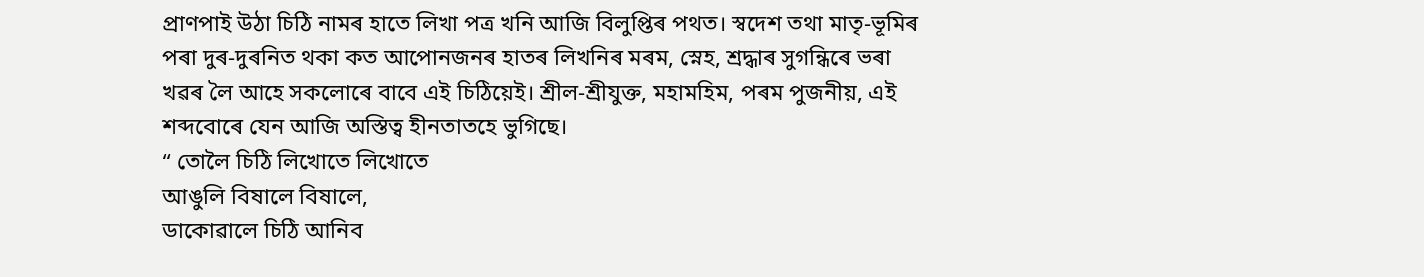প্ৰাণপাই উঠা চিঠি নামৰ হাতে লিখা পত্ৰ খনি আজি বিলুপ্তিৰ পথত। স্বদেশ তথা মাতৃ-ভূমিৰ পৰা দুৰ-দুৰনিত থকা কত আপোনজনৰ হাতৰ লিখনিৰ মৰম, স্নেহ, শ্ৰদ্ধাৰ সুগন্ধিৰে ভৰা খৱৰ লৈ আহে সকলোৰে বাবে এই চিঠিয়েই। শ্ৰীল-শ্ৰীযুক্ত, মহামহিম, পৰম পুজনীয়, এই শব্দবোৰে যেন আজি অস্তিত্ব হীনতাতহে ভুগিছে।
“ তোলৈ চিঠি লিখোতে লিখোতে
আঙুলি বিষালে বিষালে,
ডাকোৱালে চিঠি আনিব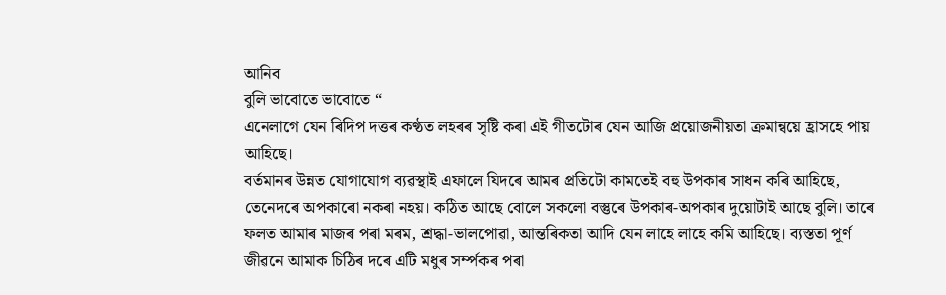আনিব
বুলি ভাবোতে ভাবোতে “
এনেলাগে যেন ৰিদিপ দত্তৰ কণ্ঠত লহৰৰ সৃষ্টি কৰা এই গীতটোৰ যেন আজি প্ৰয়োজনীয়তা ক্ৰমান্বয়ে হ্ৰাসহে পায় আহিছে।
বৰ্তমানৰ উন্নত যোগাযোগ ব্যৱস্থাই এফালে যিদৰে আমৰ প্ৰতিটো কামতেই বহু উপকাৰ সাধন কৰি আহিছে, তেনেদৰে অপকাৰো নকৰা নহয়। কঠিত আছে বোলে সকলো বস্তুৰে উপকাৰ-অপকাৰ দুয়োটাই আছে বুলি। তাৰে ফলত আমাৰ মাজৰ পৰা মৰম, শ্ৰদ্ধা-ভালপোৱা, আন্তৰিকতা আদি যেন লাহে লাহে কমি আহিছে। ব্যস্ততা পূৰ্ণ জীৱনে আমাক চিঠিৰ দৰে এটি মধুৰ সৰ্ম্পকৰ পৰা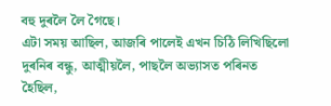বহু দুৰলৈ লৈ গৈছে।
এটা সময় আছিল, আজৰি পালেই এখন চিঠি লিখিছিলো দুৰনিৰ বন্ধু, আত্মীয়লৈ, পাছলৈ অভ্যাসত পৰিনত হৈছিল,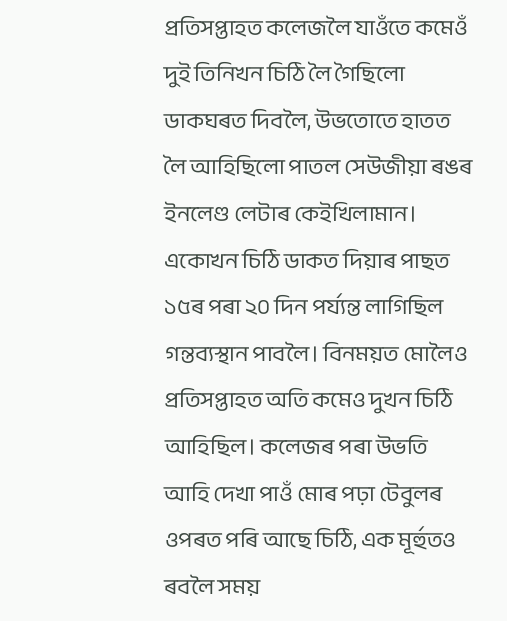প্ৰতিসপ্তাহত কলেজলৈ যাওঁতে কমেওঁ দুই তিনিখন চিঠি লৈ গৈছিলো ডাকঘৰত দিবলৈ, উভতোতে হাতত লৈ আহিছিলো পাতল সেউজীয়া ৰঙৰ ইনলেণ্ড লেটাৰ কেইখিলামান। একোখন চিঠি ডাকত দিয়াৰ পাছত ১৫ৰ পৰা ২০ দিন পৰ্য্যন্ত লাগিছিল গন্তব্যস্থান পাবলৈ। বিনময়ত মোলৈও প্ৰতিসপ্তাহত অতি কমেও দুখন চিঠি আহিছিল। কলেজৰ পৰা উভতি আহি দেখা পাওঁ মোৰ পঢ়া টেবুলৰ ওপৰত পৰি আছে চিঠি, এক মূৰ্হুতও ৰবলৈ সময়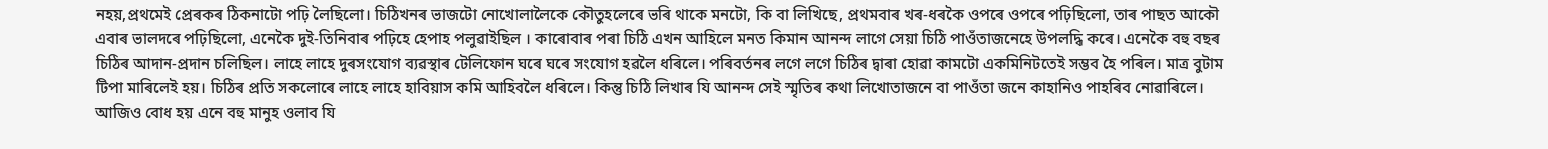নহয়,প্ৰথমেই প্ৰেৰকৰ ঠিকনাটো পঢ়ি লৈছিলো। চিঠিখনৰ ভাজটো নোখোলালৈকে কৌতুহলেৰে ভৰি থাকে মনটো, কি বা লিখিছে, প্ৰথমবাৰ খৰ-ধৰকৈ ওপৰে ওপৰে পঢ়িছিলো, তাৰ পাছত আকৌ এবাৰ ভালদৰে পঢ়িছিলো, এনেকৈ দুই-তিনিবাৰ পঢ়িহে হেপাহ পলুৱাইছিল । কাৰোবাৰ পৰা চিঠি এখন আহিলে মনত কিমান আনন্দ লাগে সেয়া চিঠি পাওঁতাজনেহে উপলদ্ধি কৰে। এনেকৈ বহু বছৰ চিঠিৰ আদান-প্ৰদান চলিছিল। লাহে লাহে দুৰসংযোগ ব্যৱস্থাৰ টেলিফোন ঘৰে ঘৰে সংযোগ হৱলৈ ধৰিলে। পৰিবৰ্তনৰ লগে লগে চিঠিৰ দ্বাৰা হোৱা কামটো একমিনিটতেই সম্ভব হৈ পৰিল। মাত্ৰ বুটাম টিপা মাৰিলেই হয়। চিঠিৰ প্ৰতি সকলোৰে লাহে লাহে হাবিয়াস কমি আহিবলৈ ধৰিলে। কিন্তু চিঠি লিখাৰ যি আনন্দ সেই স্মৃতিৰ কথা লিখোতাজনে বা পাওঁতা জনে কাহানিও পাহৰিব নোৱাৰিলে। আজিও বোধ হয় এনে বহু মানুহ ওলাব যি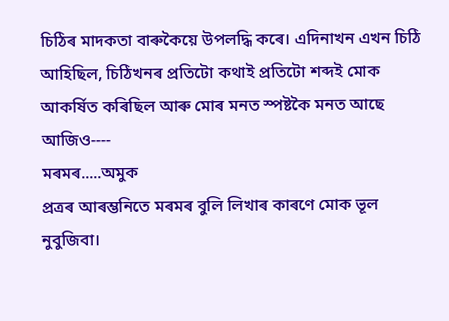চিঠিৰ মাদকতা বাৰুকৈয়ে উপলদ্ধি কৰে। এদিনাখন এখন চিঠি আহিছিল, চিঠিখনৰ প্ৰতিটো কথাই প্ৰতিটো শব্দই মোক আকৰ্ষিত কৰিছিল আৰু মোৰ মনত স্পষ্টকৈ মনত আছে আজিও----
মৰমৰ.....অমুক
প্ৰত্ৰৰ আৰম্ভনিতে মৰমৰ বুলি লিখাৰ কাৰণে মোক ভূল নুবুজিবা।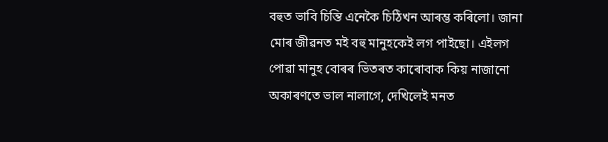বহুত ভাবি চিন্তি এনেকৈ চিঠিখন আৰম্ভ কৰিলো। জানা মোৰ জীৱনত মই বহু মানুহকেই লগ পাইছো। এইলগ পোৱা মানুহ বোৰৰ ভিতৰত কাৰোবাক কিয় নাজানো অকাৰণতে ভাল নালাগে, দেখিলেই মনত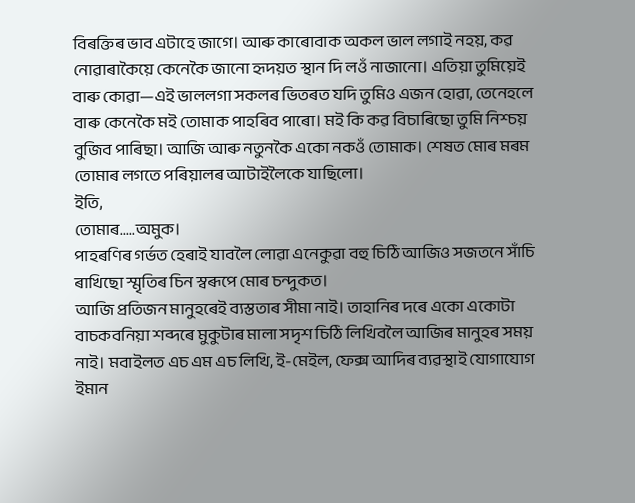বিৰক্তিৰ ভাব এটাহে জাগে। আৰু কাৰোবাক অকল ভাল লগাই নহয়, কৱ নোৱাৰাকৈয়ে কেনেকৈ জানো হৃদয়ত স্থান দি লওঁ নাজানো। এতিয়া তুমিয়েই বাৰু কোৱা—এই ভাললগা সকলৰ ভিতৰত যদি তুমিও এজন হোৱা, তেনেহলে বাৰু কেনেকৈ মই তোমাক পাহৰিব পাৰো। মই কি কৱ বিচাৰিছো তুমি নিশ্চয় বুজিব পাৰিছা। আজি আৰু নতুনকৈ একো নকওঁ তোমাক। শেষত মোৰ মৰম তোমাৰ লগতে পৰিয়ালৰ আটাইলৈকে যাছিলো।
ইতি,
তোমাৰ.....অমুক।
পাহৰণিৰ গৰ্ভত হেৰাই যাবলৈ লোৱা এনেকুৱা বহু চিঠি আজিও সজতনে সাঁচি ৰাখিছো স্মৃতিৰ চিন স্বৰূপে মোৰ চন্দুকত।
আজি প্ৰতিজন মানুহৰেই ব্যস্ততাৰ সীমা নাই। তাহানিৰ দৰে একো একোটা বাচকবনিয়া শব্দৰে মুকুটাৰ মালা সদৃশ চিঠি লিখিবলৈ আজিৰ মানুহৰ সময় নাই। মবাইলত এচ এম এচ লিখি, ই-মেইল, ফেক্স আদিৰ ব্যৱস্থাই যোগাযোগ ইমান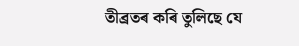তীব্ৰতৰ কৰি তুলিছে যে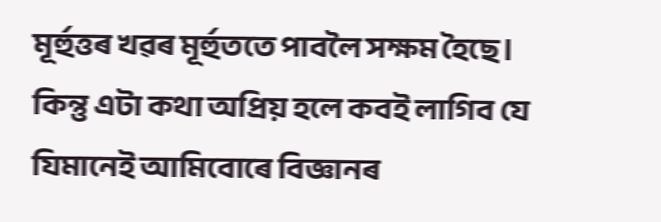মূৰ্হুত্তৰ খৱৰ মূৰ্হুততে পাবলৈ সক্ষম হৈছে।
কিন্তু এটা কথা অপ্ৰিয় হলে কবই লাগিব যে যিমানেই আমিবোৰে বিজ্ঞানৰ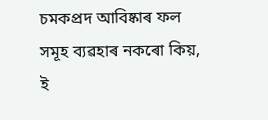চমকপ্ৰদ আবিষ্কাৰ ফল সমূহ ব্যৱহাৰ নকৰো কিয়, ই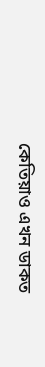কেতিয়াও এখন ডাকত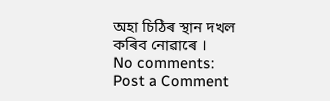অহা চিঠিৰ স্থান দখল কৰিব নোৱাৰে ।
No comments:
Post a Comment